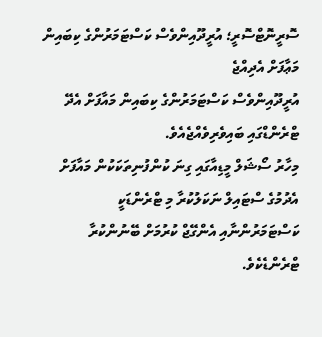ސޮރީނޮޓްސޮރީ؛ އުރީދޫއިންވެސް ކަސްޓަމަރުންގެ ކިބައިން މަޢާފަށް އެދިއްޖެ
އުރީދޫއިންވެސް ކަސްޓަމަރުންގެ ކިބައިން މައާފަށް އެދޭ ޓްރެންޑްގައި ބައިވެރިވެއްޖެއެވެ.
މިހާރު ސޯޝަލް މީޑިއާގައި ގިނަ ކުންފުނިތަކަކުން މައާފަށް އެދުމުގެ ސްޓައިލް ނަކަލުކުރާ މި ޓްރެންޑަކީ ކަސްޓަމަރުންނާއި އެންގޭޖް ކުރުމަށް ބޭނުންކުރާ ޓްރެންޑެކެވެ.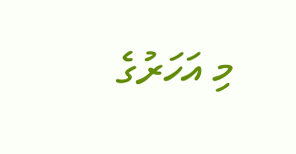މި އަހަރުގެ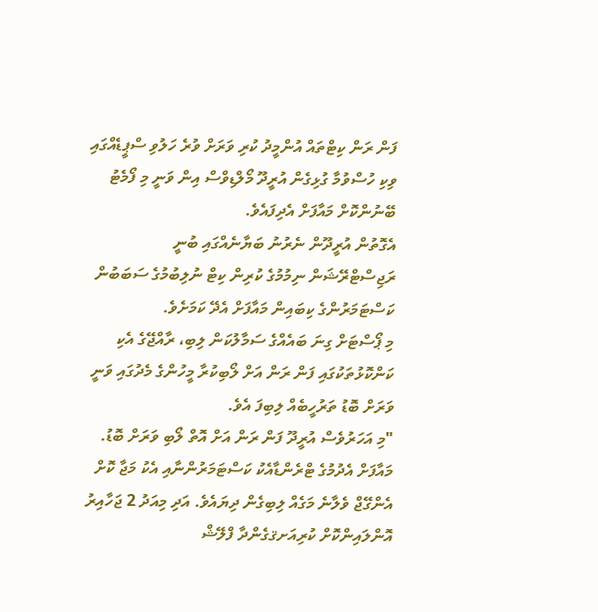ފަން ރަން ކިޓްތައް އުންމީދު ކުރި ވަރަށް ވުރެ ހަލުވި ސްޕީޑެއްގައި ވިކި ހުސްވުމާ ގުޅިގެން އުރީދޫ މޯލްޑިވްސް އިން ވަނީ މި ފޯމެޓު ބޭނުންކޮށް މައާފަށް އެދިފައެވެ.
އެގޮތުން އުރީދޫން ނެރުނު ބަޔާނެއްގައި ބުނީ ރަޖިސްޓްރޭޝަން ނިމުމުގެ ކުރިން ކިޓް ނުލިބުމުގެ ސަބަބުން ކަސްޓަމަރުންގެ ކިބައިން މައާފަށް އެދޭ ކަމަށެވެ.
މި ޕޯސްޓަށް ގިނަ ބައެއްގެ ސަމާލުކަން ލިބި، ރާއްޖޭގެ އެކި ކަންކޮޅުތަކުގައި ފަން ރަން އަށް ލޯބިކުރާ މީހުންގެ މެދުގައި ވަނީ ވަރަށް ބޮޑު ތަރުހީބެއް ލިބިފަ އެވެ.
"މި އަހަރުވެސް އުރީދޫ ފަން ރަން އަށް އޮތް ލޯބި ވަރަށް ބޮޑު. މައާފަށް އެދުމުގެ ޓްރެންޑާއެކު ކަސްޓަމަރުންނާއި އެކު މަޖާ ކޮށް އެންގޭޖް ވެލާނެ މަގެއް ލިބިގެން ދިޔައެވެ. އަދި މިއަދު 2 ޖަހާއިރު އޮންލައިންކޮށް ކުރިއަށޤގެންދާ ފްލޭޝް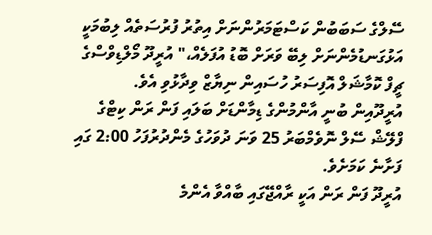ސޭލްގެ ސަބަބުން ކަސްޓަމަރުންނަށް އިތުރު ފުރުސަތެއް ލިބުމަކީ އަޅުގަނޑުމެންނަށް ލިބޭ ވަރަށް ބޮޑު އުފަލެއް،" އުރީދޫ މޯލްޑިވްސްގެ ޗީފް ކޮމާޝަލް އޮފިސަރު ހުސައިން ނިޔާޒް ވިދާޅުވި އެވެ.
އުރީދޫއިން ބުނީ އާންމުންގެ ޑިމާންޑަށް ބަލައި ފަން ރަން ކިޓްގެ ފްލޭޝް ސޭލް ނޮވެމްބަރު 25 ވަނަ ދުވަހުގެ މެންދުރުފަހު 2:00 ގައި ފަށާނެ ކަމަށެވެ.
އުރީދޫ ފަން ރަން އަކީ ރާއްޖޭގައި ބާއްވާ އެންމެ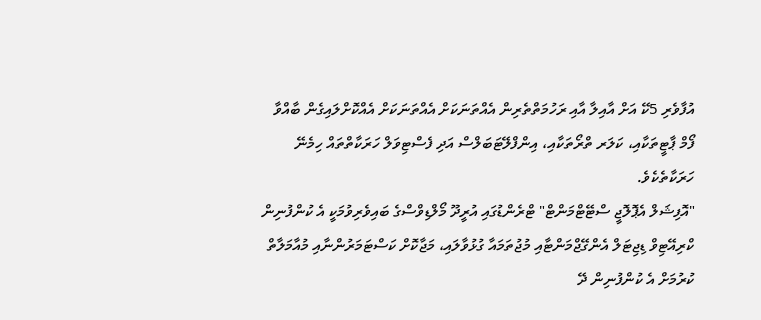އުފާވެރި 5ކޭ އަށް އާއިލާ އާއި ރަހުމަތްތެރިން އެއްތަނަކަށް އެއްތަނަކަށް އެއްކޮށްލައިގެން ބާއްވާ ފޯމް ޕާޓީތަކާއި، ކަލަރ ތްރޯތަކާއި، އިންފްލޭޓަބަލްސް އަދި ފެސްޓިވަލް ހަރަކާތްތައް ހިމެނޭ ހަރަކާތެކެވެ.
"އޮފިޝަލް އެޕޮލޮޖީ ސްޓޭޓްމަންޓް" ޓްރެންޑުގައި އުރީދޫ މޯލްޑިވްސްގެ ބައިވެރިވުމަކީ އެ ކުންފުނިން ކްރިއޭޓިވް ޑިޖިޓަލް އެންގޭޖްމަންޓާއި މުޖުތަމައާ ގުޅުވާލައި، މަޖާކޮށް ކަސްޓަމަރުންނާއި މުއާމަލާތް ކުރުމަށް އެ ކުންފުނިން ދޭ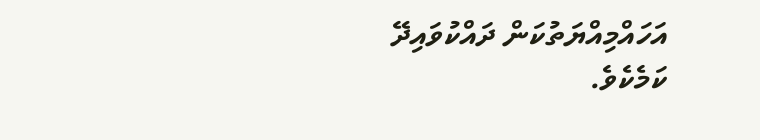އަހައްމިއްޔަތުކަން ދައްކުވައިދޭ ކަމެކެވެ.